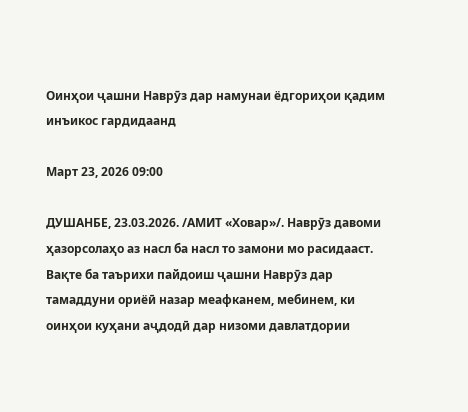Оинҳои ҷашни Наврӯз дар намунаи ёдгориҳои қадим инъикос гардидаанд

Март 23, 2026 09:00

ДУШАНБЕ, 23.03.2026. /АМИТ «Ховар»/. Наврӯз давоми  ҳазорсолаҳо аз насл ба насл то замони мо расидааст. Вақте ба таърихи пайдоиш ҷашни Наврӯз дар тамаддуни ориёӣ назар меафканем, мебинем, ки  оинҳои куҳани аҷдодӣ дар низоми давлатдории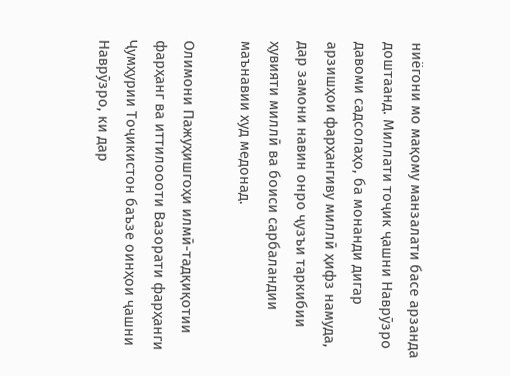ниёгони мо мақому манзалати басе арзанда доштаанд. Миллати тоҷик ҷашни Наврӯзро давоми садсолаҳо, ба монанди дигар арзишҳои фарҳангиву миллӣ ҳифз намуда, дар замони навин онро ҷузъи таркибии ҳувияти миллӣ ва боиси сарбаландии маънавии худ медонад.

Олимони Пажуҳишгоҳи илмӣ-тадқиқотии фарҳанг ва иттилоооти Вазорати фарҳанги Ҷумҳурии Тоҷикистон баъзе оинҳои ҷашни Наврӯзро, ки дар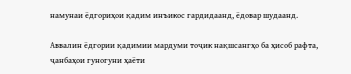намунаи ёдгориҳои қадим инъикос гардидаанд, ёдовар шудаанд.

Аввалин ёдгории қадимии мардуми тоҷик нақшсангҳо ба ҳисоб рафта, ҷанбаҳои гуногуни ҳаёти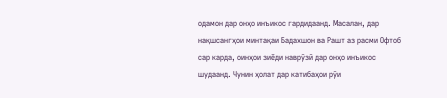одамон дар онҳо инъикос гардидаанд. Масалан, дар нақшсангҳои минтақаи Бадахшон ва Рашт аз расми Офтоб сар карда, оинҳои зиёди наврӯзӣ дар онҳо инъикос  шудаанд. Чунин ҳолат дар катибаҳои рӯи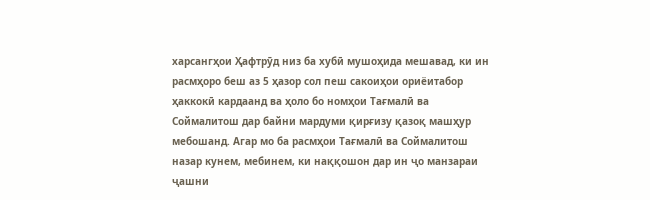харсангҳои Ҳафтрӯд низ ба хубӣ мушоҳида мешавад, ки ин расмҳоро беш аз 5 ҳазор сол пеш сакоиҳои ориёитабор ҳаккокӣ кардаанд ва ҳоло бо номҳои Тағмалӣ ва Соймалитош дар байни мардуми қирғизу қазоқ машҳур мебошанд. Агар мо ба расмҳои Тағмалӣ ва Соймалитош назар кунем, мебинем, ки наққошон дар ин ҷо манзараи ҷашни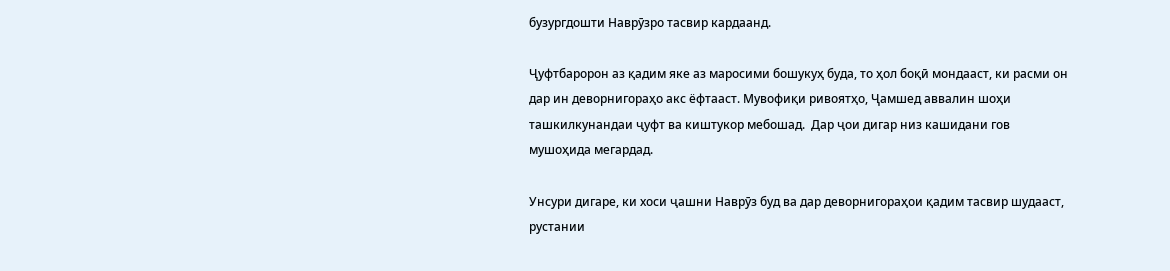бузургдошти Наврӯзро тасвир кардаанд.

Ҷуфтбаророн аз қадим яке аз маросими бошукуҳ буда, то ҳол боқӣ мондааст, ки расми он дар ин деворнигораҳо акс ёфтааст. Мувофиқи ривоятҳо, Ҷамшед аввалин шоҳи ташкилкунандаи ҷуфт ва киштукор мебошад.  Дар ҷои дигар низ кашидани гов мушоҳида мегардад.

Унсури дигаре, ки хоси ҷашни Наврӯз буд ва дар деворнигораҳои қадим тасвир шудааст, рустании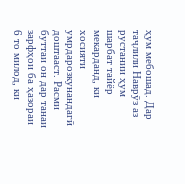ҳум мебошад. Дар таҷлили Наврӯз аз рустании ҳум шарбат тайёр мекарданд, ки хосияти умрдарозкунандагӣ доштааст. Расми буттаи он дар танаи зарфҳои ба ҳазораи 6 то милод, ки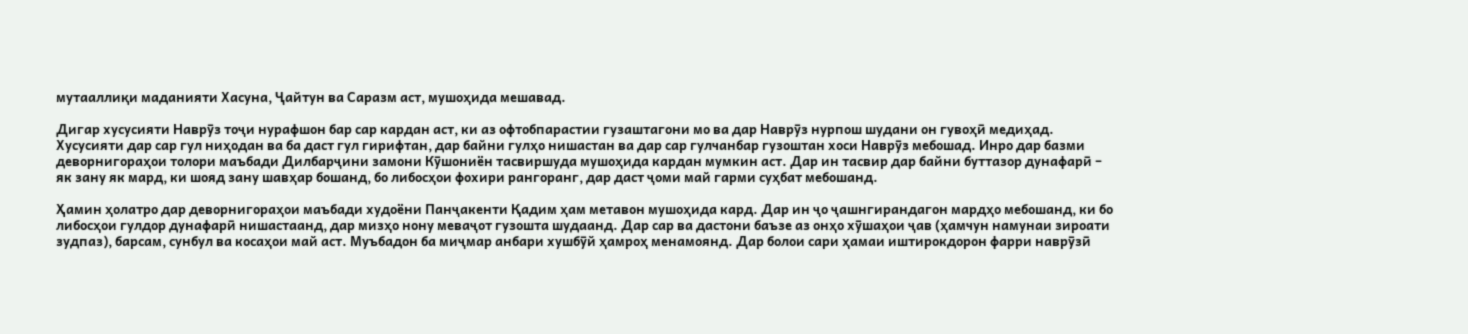мутааллиқи маданияти Хасуна, Ҷайтун ва Саразм аст, мушоҳида мешавад.

Дигар хусусияти Наврӯз тоҷи нурафшон бар сар кардан аст, ки аз офтобпарастии гузаштагони мо ва дар Наврӯз нурпош шудани он гувоҳӣ медиҳад. Хусусияти дар сар гул ниҳодан ва ба даст гул гирифтан, дар байни гулҳо нишастан ва дар сар гулчанбар гузоштан хоси Наврӯз мебошад. Инро дар базми деворнигораҳои толори маъбади Дилбарҷини замони Кӯшониён тасвиршуда мушоҳида кардан мумкин аст. Дар ин тасвир дар байни буттазор дунафарӣ – як зану як мард, ки шояд зану шавҳар бошанд, бо либосҳои фохири рангоранг, дар даст ҷоми май гарми суҳбат мебошанд.

Ҳамин ҳолатро дар деворнигораҳои маъбади худоёни Панҷакенти Қадим ҳам метавон мушоҳида кард. Дар ин ҷо ҷашнгирандагон мардҳо мебошанд, ки бо либосҳои гулдор дунафарӣ нишастаанд, дар мизҳо нону меваҷот гузошта шудаанд. Дар сар ва дастони баъзе аз онҳо хӯшаҳои ҷав (ҳамчун намунаи зироати зудпаз), барсам, сунбул ва косаҳои май аст. Муъбадон ба миҷмар анбари хушбӯй ҳамроҳ менамоянд. Дар болои сари ҳамаи иштирокдорон фарри наврӯзӣ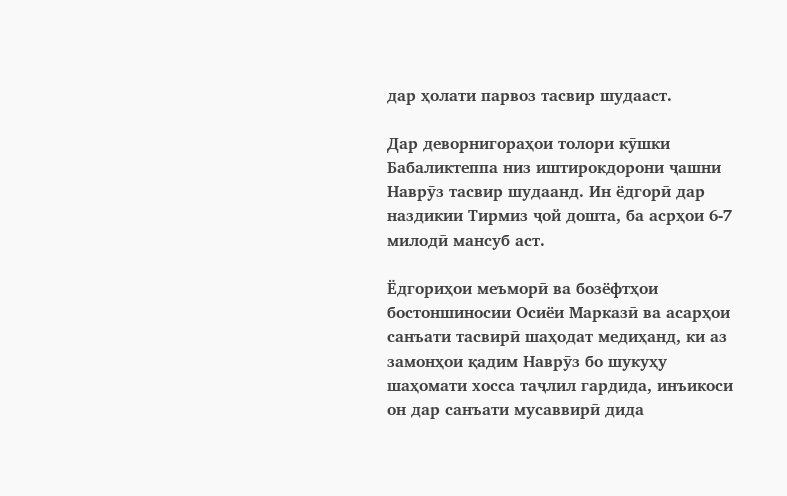дар ҳолати парвоз тасвир шудааст.

Дар деворнигораҳои толори кӯшки Бабаликтеппа низ иштирокдорони ҷашни Наврӯз тасвир шудаанд. Ин ёдгорӣ дар наздикии Тирмиз ҷой дошта, ба асрҳои 6-7 милодӣ мансуб аст.

Ёдгориҳои меъморӣ ва бозёфтҳои бостоншиносии Осиёи Марказӣ ва асарҳои санъати тасвирӣ шаҳодат медиҳанд, ки аз замонҳои қадим Наврӯз бо шукуҳу шаҳомати хосса таҷлил гардида, инъикоси он дар санъати мусаввирӣ дида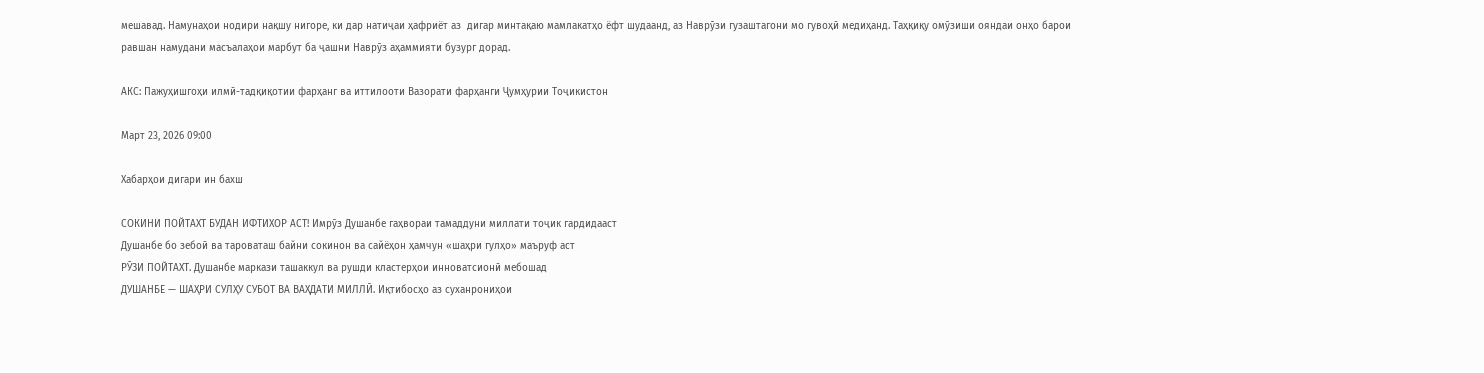мешавад. Намунаҳои нодири нақшу нигоре, ки дар натиҷаи ҳафриёт аз  дигар минтақаю мамлакатҳо ёфт шудаанд, аз Наврӯзи гузаштагони мо гувоҳӣ медиҳанд. Таҳқиқу омӯзиши ояндаи онҳо барои равшан намудани масъалаҳои марбут ба ҷашни Наврӯз аҳаммияти бузург дорад.

АКС: Пажуҳишгоҳи илмӣ-тадқиқотии фарҳанг ва иттилооти Вазорати фарҳанги Ҷумҳурии Тоҷикистон

Март 23, 2026 09:00

Хабарҳои дигари ин бахш

СОКИНИ ПОЙТАХТ БУДАН ИФТИХОР АСТ! Имрӯз Душанбе гаҳвораи тамаддуни миллати тоҷик гардидааст
Душанбе бо зебоӣ ва тароваташ байни сокинон ва сайёҳон ҳамчун «шаҳри гулҳо» маъруф аст
РӮЗИ ПОЙТАХТ. Душанбе маркази ташаккул ва рушди кластерҳои инноватсионӣ мебошад
ДУШАНБЕ — ШАҲРИ СУЛҲУ СУБОТ ВА ВАҲДАТИ МИЛЛӢ. Иқтибосҳо аз суханрониҳои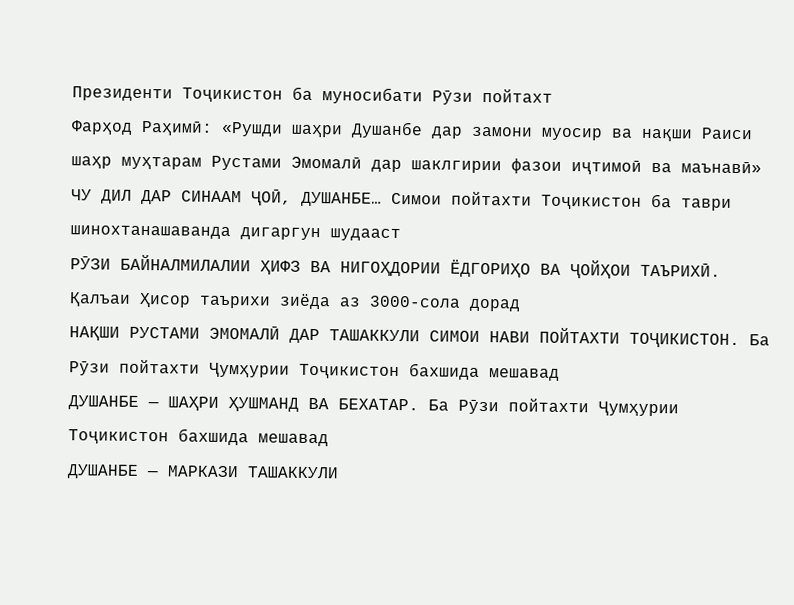Президенти Тоҷикистон ба муносибати Рӯзи пойтахт
Фарҳод Раҳимӣ: «Рушди шаҳри Душанбе дар замони муосир ва нақши Раиси шаҳр муҳтарам Рустами Эмомалӣ дар шаклгирии фазои иҷтимоӣ ва маънавӣ»
ЧУ ДИЛ ДАР СИНААМ ҶОӢ, ДУШАНБЕ… Симои пойтахти Тоҷикистон ба таври шинохтанашаванда дигаргун шудааст
РӮЗИ БАЙНАЛМИЛАЛИИ ҲИФЗ ВА НИГОҲДОРИИ ЁДГОРИҲО ВА ҶОЙҲОИ ТАЪРИХӢ. Қалъаи Ҳисор таърихи зиёда аз 3000-сола дорад
НАҚШИ РУСТАМИ ЭМОМАЛӢ ДАР ТАШАККУЛИ СИМОИ НАВИ ПОЙТАХТИ ТОҶИКИСТОН. Ба Рӯзи пойтахти Ҷумҳурии Тоҷикистон бахшида мешавад
ДУШАНБЕ — ШАҲРИ ҲУШМАНД ВА БЕХАТАР. Ба Рӯзи пойтахти Ҷумҳурии Тоҷикистон бахшида мешавад
ДУШАНБЕ — МАРКАЗИ ТАШАККУЛИ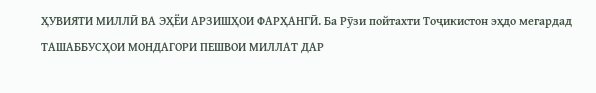ҲУВИЯТИ МИЛЛӢ ВА ЭҲЁИ АРЗИШҲОИ ФАРҲАНГӢ. Ба Рӯзи пойтахти Тоҷикистон эҳдо мегардад
ТАШАББУСҲОИ МОНДАГОРИ ПЕШВОИ МИЛЛАТ ДАР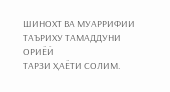ШИНОХТ ВА МУАРРИФИИ ТАЪРИХУ ТАМАДДУНИ ОРИЁӢ
ТАРЗИ ҲАЁТИ СОЛИМ.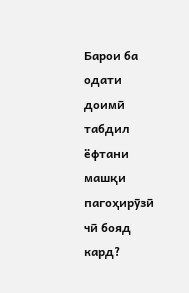Барои ба одати доимӣ табдил ёфтани машқи пагоҳирӯзӣ чӣ бояд кард?